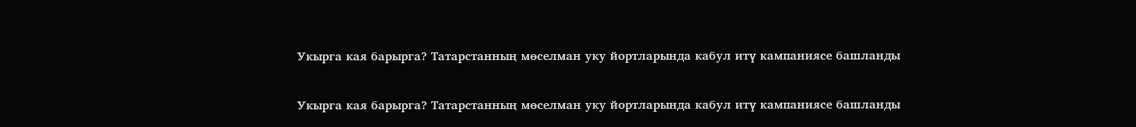Укырга кая барырга? Татарстанның мөселман уку йортларында кабул итү кампаниясе башланды

Укырга кая барырга? Татарстанның мөселман уку йортларында кабул итү кампаниясе башланды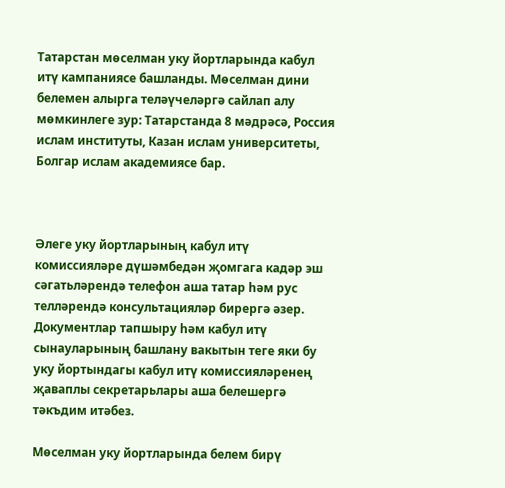Татарстан мөселман уку йортларында кабул итү кампаниясе башланды. Мөселман дини белемен алырга теләүчеләргә сайлап алу мөмкинлеге зур: Татарстанда 8 мәдрәсә, Россия ислам институты, Казан ислам университеты, Болгар ислам академиясе бар.



Әлеге уку йортларының кабул итү комиссияләре дүшәмбедән җомгага кадәр эш сәгатьләрендә телефон аша татар һәм рус телләрендә консультацияләр бирергә әзер. Документлар тапшыру һәм кабул итү сынауларының башлану вакытын теге яки бу уку йортындагы кабул итү комиссияләренең җаваплы секретарьлары аша белешергә тәкъдим итәбез.

Мөселман уку йортларында белем бирү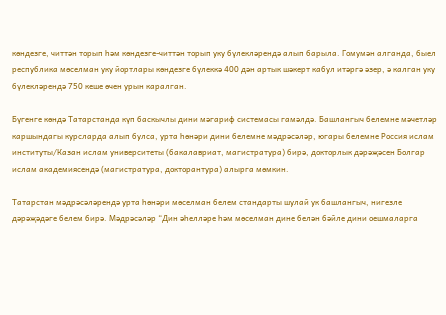көндезге, читтән торып һәм көндезге-читтән торып уку бүлекләрендә алып барыла. Гомумән алганда, быел республика мөселман уку йортлары көндезге бүлеккә 400 дән артык шәкерт кабул итәргә әзер, ә калган уку бүлекләрендә 750 кеше өчен урын каралган.

Бүгенге көндә Татарстанда күп баскычлы дини мәгариф системасы гамәлдә. Башлангыч белемне мәчетләр каршындагы курсларда алып булса, урта һөнәри дини белемне мәдрәсәләр, югары белемне Россия ислам институты/Казан ислам университеты (бакалавриат, магистратура) бирә, докторлык дәрәҗәсен Болгар ислам академиясендә (магистратура, докторантура) алырга мөмкин.

Татарстан мәдрәсәләрендә урта һөнәри мөселман белем стандарты шулай ук башлангыч, нигезле дәрәҗәдәге белем бирә. Мәдрәсәләр “Дин әһелләре һәм мөселман дине белән бәйле дини оешмаларга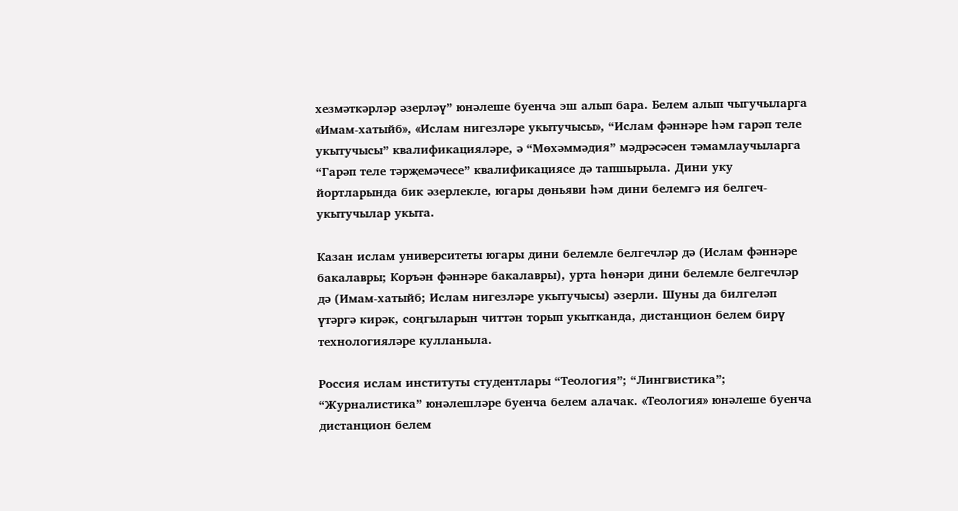хезмәткәрләр әзерләү” юнәлеше буенча эш алып бара. Белем алып чыгучыларга «Имам-хатыйб», «Ислам нигезләре укытучысы», “Ислам фәннәре һәм гарәп теле укытучысы” квалификацияләре, ә “Мөхәммәдия” мәдрәсәсен тәмамлаучыларга “Гарәп теле тәрҗемәчесе” квалификациясе дә тапшырыла. Дини уку йортларында бик әзерлекле, югары дөньяви һәм дини белемгә ия белгеч-укытучылар укыта.

Казан ислам университеты югары дини белемле белгечләр дә (Ислам фәннәре бакалавры; Коръән фәннәре бакалавры), урта һөнәри дини белемле белгечләр дә (Имам-хатыйб; Ислам нигезләре укытучысы) әзерли. Шуны да билгеләп үтәргә кирәк, соңгыларын читтән торып укытканда, дистанцион белем бирү технологияләре кулланыла.

Россия ислам институты студентлары “Теология”; “Лингвистика”; “Журналистика” юнәлешләре буенча белем алачак. «Теология» юнәлеше буенча дистанцион белем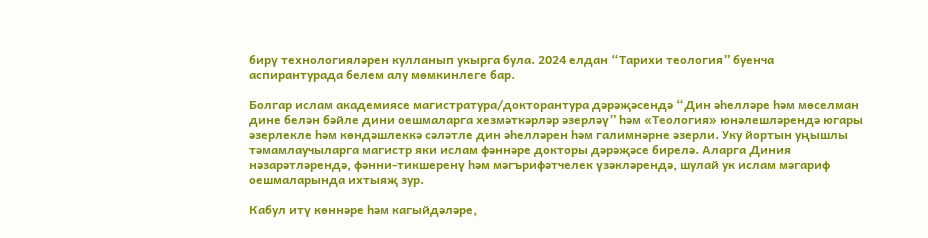бирү технологияләрен кулланып укырга була. 2024 елдан “Тарихи теология” буенча аспирантурада белем алу мөмкинлеге бар.

Болгар ислам академиясе магистратура/докторантура дәрәҗәсендә “Дин әһелләре һәм мөселман дине белән бәйле дини оешмаларга хезмәткәрләр әзерләү” һәм «Теология» юнәлешләрендә югары әзерлекле һәм көндәшлеккә сәләтле дин әһелләрен һәм галимнәрне әзерли. Уку йортын уңышлы тәмамлаучыларга магистр яки ислам фәннәре докторы дәрәҗәсе бирелә. Аларга Диния нәзарәтләрендә, фәнни-тикшеренү һәм мәгърифәтчелек үзәкләрендә, шулай ук ислам мәгариф оешмаларында ихтыяҗ зур.

Кабул итү көннәре һәм кагыйдәләре,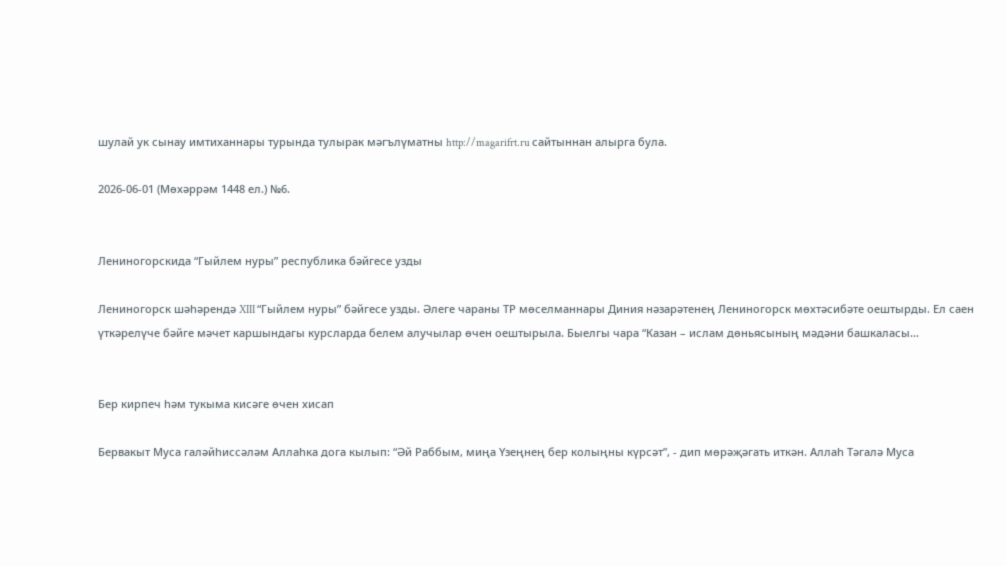шулай ук сынау имтиханнары турында тулырак мәгълүматны http://magarifrt.ru сайтыннан алырга була.

2026-06-01 (Мөхәррәм 1448 ел.) №6.


Лениногорскида “Гыйлем нуры” республика бәйгесе узды

Лениногорск шәһәрендә XIII “Гыйлем нуры” бәйгесе узды. Әлеге чараны ТР мөселманнары Диния нәзарәтенең Лениногорск мөхтәсибәте оештырды. Ел саен үткәрелүче бәйге мәчет каршындагы курсларда белем алучылар өчен оештырыла. Быелгы чара “Казан – ислам дөньясының мәдәни башкаласы...


Бер кирпеч һәм тукыма кисәге өчен хисап

Бервакыт Муса галәйһиссәләм Аллаһка дога кылып: “Әй Раббым, миңа Үзеңнең бер колыңны күрсәт”, - дип мөрәҗәгать иткән. Аллаһ Тәгалә Муса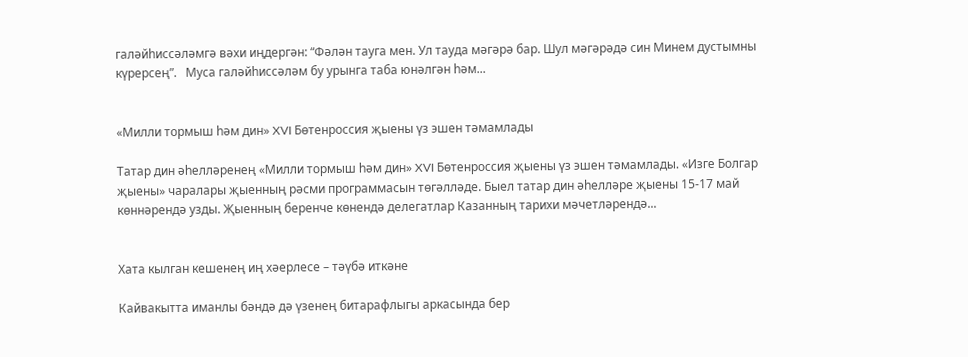галәйһиссәләмгә вәхи иңдергән: “Фәлән тауга мен. Ул тауда мәгәрә бар. Шул мәгәрәдә син Минем дустымны күрерсең”.   Муса галәйһиссәләм бу урынга таба юнәлгән һәм...


«Милли тормыш һәм дин» XVI Бөтенроссия җыены үз эшен тәмамлады

Татар дин әһелләренең «Милли тормыш һәм дин» XVI Бөтенроссия җыены үз эшен тәмамлады. «Изге Болгар җыены» чаралары җыенның рәсми программасын төгәлләде. Быел татар дин әһелләре җыены 15-17 май көннәрендә узды. Җыенның беренче көнендә делегатлар Казанның тарихи мәчетләрендә...


Хата кылган кешенең иң хәерлесе – тәүбә иткәне

Кайвакытта иманлы бәндә дә үзенең битарафлыгы аркасында бер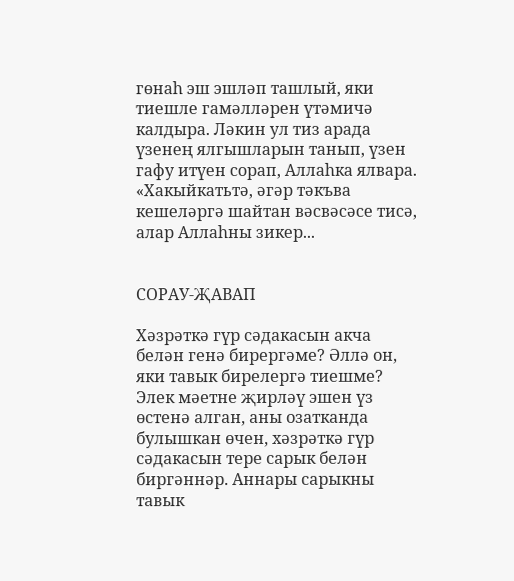гөнаһ эш эшләп ташлый, яки тиешле гамәлләрен үтәмичә калдыра. Ләкин ул тиз арада үзенең ялгышларын танып, үзен гафу итүен сорап, Аллаһка ялвара.   «Хакыйкатьтә, әгәр тәкъва кешеләргә шайтан вәсвәсәсе тисә, алар Аллаһны зикер...


СОРАУ-ҖАВАП

Хәзрәткә гүр сәдакасын акча белән генә бирергәме? Әллә он, яки тавык бирелергә тиешме? Элек мәетне җирләү эшен үз өстенә алган, аны озатканда булышкан өчен, хәзрәткә гүр сәдакасын тере сарык белән биргәннәр. Аннары сарыкны тавык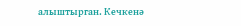алыштырган. Кечкенә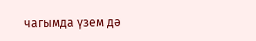чагымда үзем дә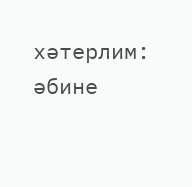хәтерлим: әбине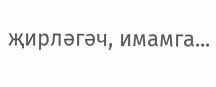җирләгәч, имамга...